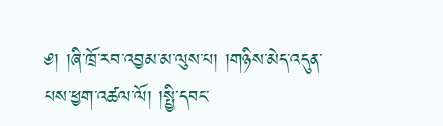༅། །ཞི་ཁྲོ་རབ་འབྱམ་མ་ལུས་པ། །གཉིས་མེད་འདུན་པས་ཕྱག་འཚལ་ལོ། །སྤྱི་དབང་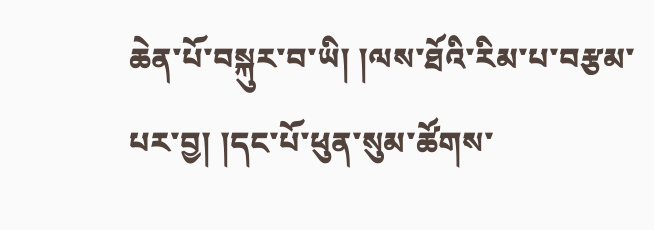ཆེན་པོ་བསྐུར་བ་ཡི། །ལས་ཐོའི་རིམ་པ་བརྩམ་པར་བྱ། །དང་པོ་ཕུན་སུམ་ཚོགས་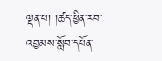ལྡན་པ། །ཚད་ཕྱིན་རབ་འབྱམས་སློབ་དཔོན་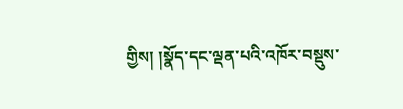གྱིས། །སྣོད་དང་ལྡན་པའི་འཁོར་བསྡུས་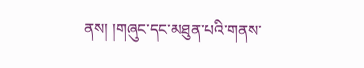ནས། །གཞུང་དང་མཐུན་པའི་གནས་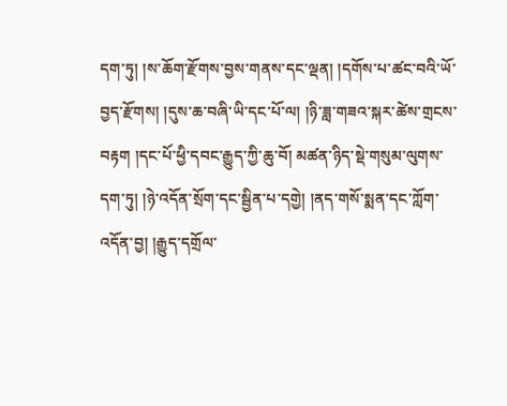དག་ཏུ། །ས་ཆོག་རྫོགས་བྱས་གནས་དང་ལྡན། །དགོས་པ་ཚང་བའི་ཡོ་བྱད་རྫོགས། །དུས་ཆ་བཞི་ཡི་དང་པོ་ལ། །ཉི་ཟླ་གཟའ་སྐར་ཚེས་གྲངས་བརྟག །དང་པོ་ཕྱི་དབང་རྒྱུད་ཀྱི་ཆུ་བོ། མཚན་ཉིད་སྡེ་གསུམ་ལུགས་དག་ཏུ། །ཉེ་འདོན་སྲོག་དང་སྦྱིན་པ་དགྱེ། །ནད་གསོ་སྨན་དང་ཀློག་འདོན་བྱ། །རྒྱུད་དགྲོལ་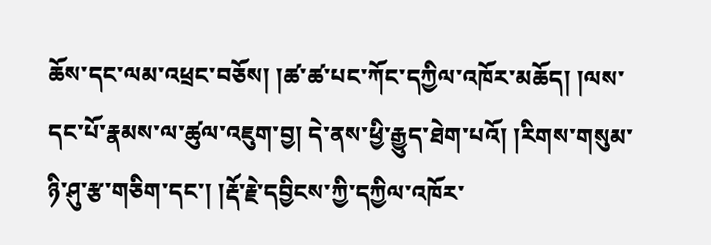ཆོས་དང་ལམ་འཕྲང་བཅོས། །ཚ་ཚ་པང་ཀོང་དཀྱིལ་འཁོར་མཆོད། །ལས་དང་པོ་རྣམས་ལ་ཚུལ་འཇུག་བྱ། དེ་ནས་ཕྱི་རྒྱུད་ཐེག་པའོ། །རིགས་གསུམ་ཉི་ཤུ་རྩ་གཅིག་དང་། །རྡོ་རྗེ་དབྱིངས་ཀྱི་དཀྱིལ་འཁོར་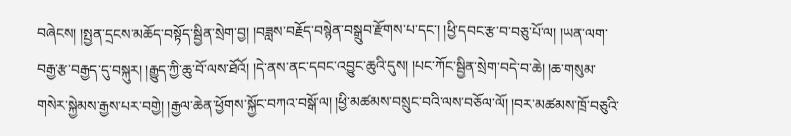བཞེངས། །སྤྱན་དྲངས་མཆོད་བསྟོད་སྦྱིན་སྲེག་བྱ། །བཟླས་བརྗོད་བསྙེན་བསྒྲུབ་རྫོགས་པ་དང་། །ཕྱི་དབང་རྩ་བ་བཅུ་པོ་ལ། །ཡན་ལག་བརྒྱ་རྩ་བརྒྱད་དུ་བསྐུར། །རྒྱུད་ཀྱི་ཆུ་བོ་ལས་ཐོའོ། །དེ་ནས་ནང་དབང་འབྱུང་ཆུའི་དུས། །པང་ཀོང་སྦྱིན་སྲེག་བདེ་བ་ཆེ། །ཆ་གསུམ་གསེར་སྐྱེམས་རྒྱས་པར་བགྱེ། །རྒྱལ་ཆེན་ཕྱོགས་སྐྱོང་བཀའ་བསྒོ་ལ། །ཕྱི་མཚམས་བསྲུང་བའི་ལས་བཅོལ་ལོ། །བར་མཚམས་ཁྲོ་བཅུའི་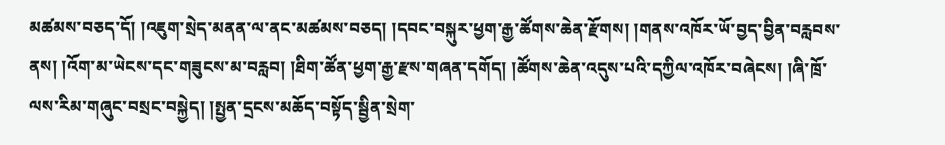མཚམས་བཅད་དོ། །འཇུག་སྲེད་མནན་ལ་ནང་མཚམས་བཅད། །དབང་བསྐུར་ཕྱག་རྒྱ་ཚོགས་ཆེན་རྫོགས། །གནས་འཁོར་ཡོ་བྱད་བྱིན་བརླབས་ནས། །འོག་མ་ཡེངས་དང་གཟུངས་མ་བརླབ། །ཐིག་ཚོན་ཕྱག་རྒྱ་རྫས་གཞན་དགོད། །ཚོགས་ཆེན་འདུས་པའི་དཀྱིལ་འཁོར་བཞེངས། །ཞི་ཁྲོ་ལས་རིམ་གཞུང་བསྲང་བསྐྱེད། །སྤྱན་དྲངས་མཆོད་བསྟོད་སྦྱིན་སྲེག་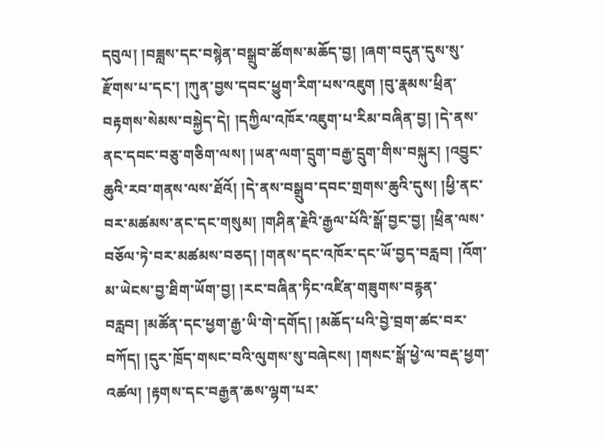དབུལ། །བཟླས་དང་བསྙེན་བསྒྲུབ་ཚོགས་མཆོད་བྱ། །ཞག་བདུན་དུས་སུ་རྫོགས་པ་དང་། །ཀུན་བྱས་དབང་ཕྱུག་རིག་པས་འཇུག །བུ་རྣམས་ཕྲིན་བརྟགས་སེམས་བསྐྱེད་དེ། །དཀྱིལ་འཁོར་འཇུག་པ་རིམ་བཞིན་བྱ། །དེ་ནས་ནང་དབང་བཅུ་གཅིག་ལས། །ཡན་ལག་དྲུག་བརྒྱ་དྲུག་གིས་བསྐུར། །འབྱུང་ཆུའི་རབ་གནས་ལས་ཐོའོ། །དེ་ནས་བསྒྲུབ་དབང་གྲགས་ཆུའི་དུས། །ཕྱི་ནང་བར་མཚམས་ནང་དང་གསུམ། །གཤིན་རྗེའི་རྒྱལ་པོའི་སྒོ་བྱང་བྱ། །ཕྲིན་ལས་བཅོལ་ཏེ་བར་མཚམས་བཅད། །གནས་དང་འཁོར་དང་ཡོ་བྱད་བརླབ། །འོག་མ་ཡེངས་བྱ་ཐིག་ཡོག་བྱ། །རང་བཞིན་ཏིང་འཛིན་གཟུགས་བརྙན་བརླབ། །མཚོན་དང་ཕྱག་རྒྱ་ཡི་གེ་དགོད། །མཆོད་པའི་བྱེ་བྲག་ཚང་བར་བཀོད། །དུར་ཁྲོད་གསང་བའི་ལུགས་སུ་བཞེངས། །གསང་སྒོ་ཕྱེ་ལ་བརྡ་ཕྱག་འཚལ། །རྟགས་དང་བརྒྱན་ཆས་ལྷག་པར་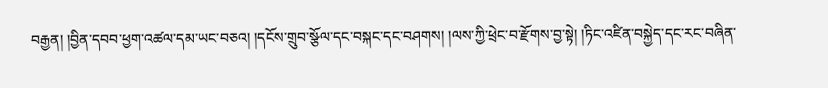བརྒྱན། །བྱིན་དབབ་ཕྱག་འཚལ་དམ་ཡང་བཅའ། །དངོས་གྲུབ་སྩོལ་དང་བསྐང་དང་བཤགས། །ལས་ཀྱི་ཕྲེང་བ་རྫོགས་བྱ་སྟེ། །ཏིང་འཛིན་བསྐྱེད་དང་རང་བཞིན་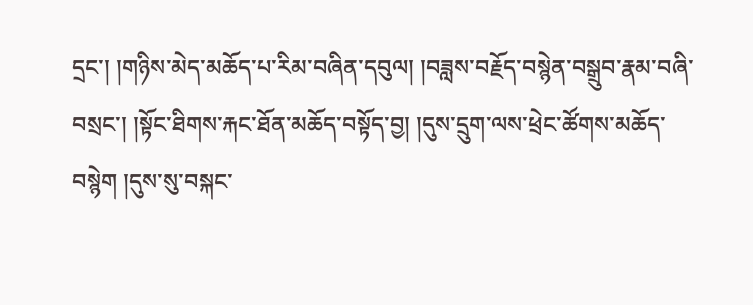དྲང་། །གཉིས་མེད་མཆོད་པ་རིམ་བཞིན་དབུལ། །བཟླས་བརྗོད་བསྙེན་བསྒྲུབ་རྣམ་བཞི་བསྲང་། །སྟོང་ཐིགས་རྐང་ཐོན་མཆོད་བསྟོད་བྱ། །དུས་དྲུག་ལས་ཕྲེང་ཚོགས་མཆོད་བསྙེག །དུས་སུ་བསྐང་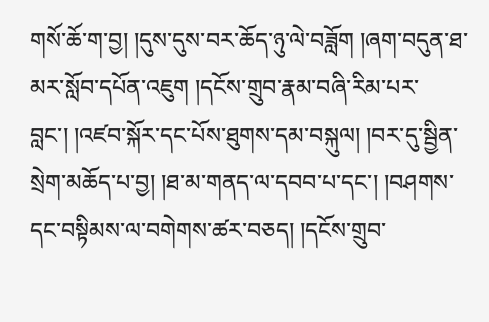གསོ་ཆོ་ག་བྱ། །དུས་དུས་བར་ཆོད་ཉུ་ལེ་བཟློག །ཞག་བདུན་ཐ་མར་སློབ་དཔོན་འཇུག །དངོས་གྲུབ་རྣམ་བཞི་རིམ་པར་བླང་། །འཛབ་སྐོར་དང་པོས་ཐུགས་དམ་བསྐུལ། །བར་དུ་སྦྱིན་སྲེག་མཆོད་པ་བྱ། །ཐ་མ་གནད་ལ་དབབ་པ་དང་། །བཤགས་དང་བསྟིམས་ལ་བགེགས་ཚར་བཅད། །དངོས་གྲུབ་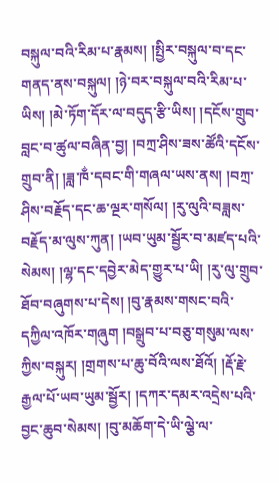བསྐུལ་བའི་རིམ་པ་རྣམས། །སྤྱིར་བསྐུལ་བ་དང་གནད་ནས་བསྐུལ། །ཉེ་བར་བསྐུལ་བའི་རིམ་པ་ཡིས། །མེ་ཏོག་དོར་ལ་བདུད་རྩི་ཡིས། །དངོས་གྲུབ་བླང་བ་ཚུལ་བཞིན་བྱ། །བཀྲ་ཤིས་ཟས་ཚོའི་དངོས་གྲུབ་ནི། །ཟླ་ཁྂ་དབང་གི་གཞལ་ཡས་ནས། །བཀྲ་ཤིས་བརྗོད་དང་ཆ་ལྔར་གསོལ། །རུ་ལུའི་བཟླས་བརྗོད་མ་ལུས་ཀུན། །ཡབ་ཡུམ་སྦྱོར་བ་མཛད་པའི་སེམས། །ལྷ་དང་དབྱེར་མེད་གྱུར་པ་ཡི། །རུ་ལུ་གྲུབ་ཐོབ་བཞུགས་པ་དེས། །བུ་རྣམས་གསང་བའི་དཀྱིལ་འཁོར་གཞུག །བསྒྲུབ་པ་བཅུ་གསུམ་ལས་ཀྱིས་བསྐུར། །གྲགས་པ་ཆུ་བོའི་ལས་ཐོའོ། །རྡོ་རྗེ་རྒྱལ་པོ་ཡབ་ཡུམ་སྦྱོར། །དཀར་དམར་འདྲེས་པའི་བྱང་ཆུབ་སེམས། །བུ་མཆོག་དེ་ཡི་ལྕེ་ལ་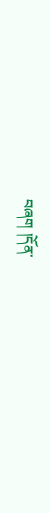བཞག །དོན་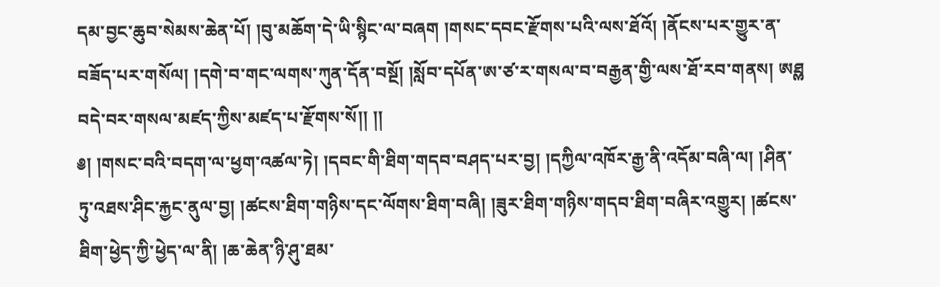དམ་བྱང་ཆུབ་སེམས་ཆེན་པོ། །བུ་མཆོག་དེ་ཡི་སྙིང་ལ་བཞག །གསང་དབང་རྫོགས་པའི་ལས་ཐོའོ། །ནོངས་པར་གྱུར་ན་བཟོད་པར་གསོལ། །དགེ་བ་གང་ལགས་ཀུན་དོན་བསྔོ། །སློབ་དཔོན་ཨ་ཙ་ར་གསལ་བ་བརྒྱན་གྱི་ལས་ཐོ་རབ་གནས། ཨཐྎ བདེ་བར་གསལ་མཛད་ཀྱིས་མཛད་པ་རྫོགས་སོ།། །།
༅། །གསང་བའི་བདག་ལ་ཕྱག་འཚལ་ཏེ། །དབང་གི་ཐིག་གདབ་བཤད་པར་བྱ། །དཀྱིལ་འཁོར་རྒྱ་ནི་འདོམ་བཞི་ལ། །ཤིན་ཏུ་འཐས་ཤིང་རྐྱང་ནུལ་བྱ། །ཚངས་ཐིག་གཉིས་དང་ལོགས་ཐིག་བཞི། །ཟུར་ཐིག་གཉིས་གདབ་ཐིག་བཞིར་འགྱུར། །ཚངས་ཐིག་ཕྱེད་ཀྱི་ཕྱེད་ལ་ནི། །ཆ་ཆེན་ཉི་ཤུ་ཐམ་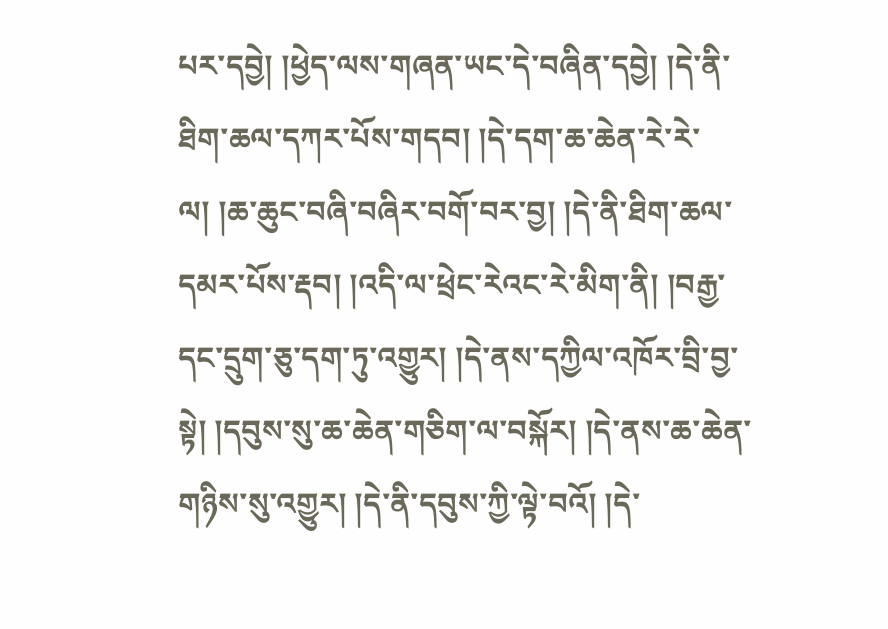པར་དབྱེ། །ཕྱེད་ལས་གཞན་ཡང་དེ་བཞིན་དབྱེ། །དེ་ནི་ཐིག་ཆལ་དཀར་པོས་གདབ། །དེ་དག་ཆ་ཆེན་རེ་རེ་ལ། །ཆ་ཆུང་བཞི་བཞིར་བགོ་བར་བྱ། །དེ་ནི་ཐིག་ཆལ་དམར་པོས་རྡབ། །འདི་ལ་ཕྲེང་རེའང་རེ་མིག་ནི། །བརྒྱ་དང་དྲུག་ཅུ་དག་ཏུ་འགྱུར། །དེ་ནས་དཀྱིལ་འཁོར་བྲི་བྱ་སྟེ། །དབུས་སུ་ཆ་ཆེན་གཅིག་ལ་བསྐོར། །དེ་ནས་ཆ་ཆེན་གཉིས་སུ་འགྱུར། །དེ་ནི་དབུས་ཀྱི་ལྟེ་བའོ། །དེ་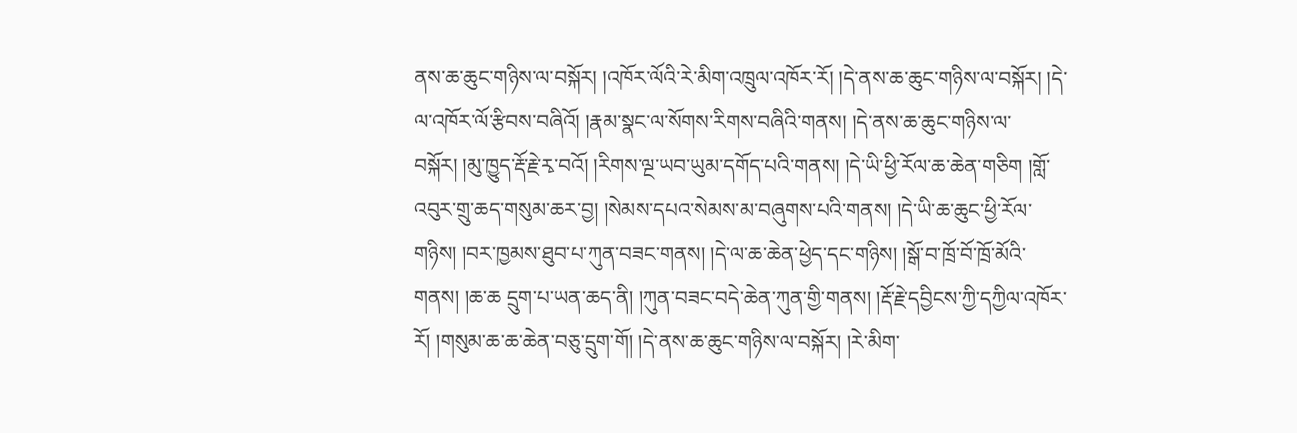ནས་ཆ་ཆུང་གཉིས་ལ་བསྐོར། །འཁོར་ལོའི་རེ་མིག་འཁྲུལ་འཁོར་རོ། །དེ་ནས་ཆ་ཆུང་གཉིས་ལ་བསྐོར། །དེ་ལ་འཁོར་ལོ་རྩིབས་བཞིའོ། །རྣམ་སྣང་ལ་སོགས་རིགས་བཞིའི་གནས། །དེ་ནས་ཆ་ཆུང་གཉིས་ལ་བསྐོར། །མུ་ཁྱུད་རྡོ་རྗེ་རྭ་བའོ། །རིགས་ལྔ་ཡབ་ཡུམ་དགོད་པའི་གནས། །དེ་ཡི་ཕྱི་རོལ་ཆ་ཆེན་གཅིག །གློ་འབུར་གྲུ་ཆད་གསུམ་ཆར་བྱ། །སེམས་དཔའ་སེམས་མ་བཞུགས་པའི་གནས། །དེ་ཡི་ཆ་ཆུང་ཕྱི་རོལ་གཉིས། །བར་ཁྱམས་ཐུབ་པ་ཀུན་བཟང་གནས། །དེ་ལ་ཆ་ཆེན་ཕྱེད་དང་གཉིས། །སྒོ་བ་ཁྲོ་བོ་ཁྲོ་མོའི་གནས། །ཆ་ཆ དྲུག་པ་ཡན་ཆད་ནི། །ཀུན་བཟང་བདེ་ཆེན་ཀུན་གྱི་གནས། །རྡོ་རྗེ་དབྱིངས་ཀྱི་དཀྱིལ་འཁོར་རོ། །གསུམ་ཆ་ཆ་ཆེན་བཅུ་དྲུག་གོ། །དེ་ནས་ཆ་ཆུང་གཉིས་ལ་བསྐོར། །རེ་མིག་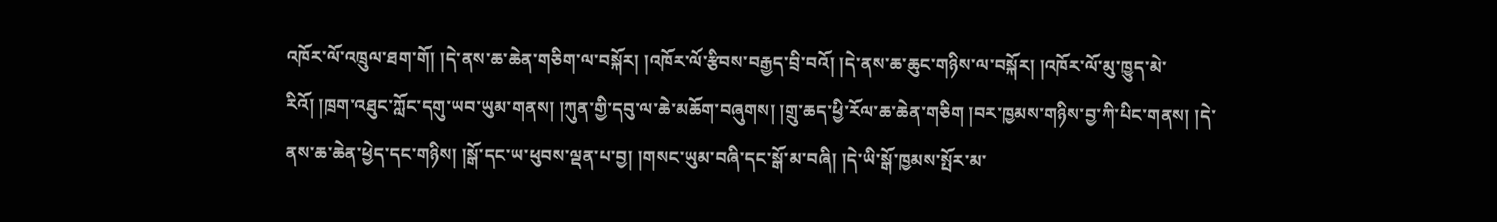འཁོར་ལོ་འཁྲུལ་ཐག་གོ། །དེ་ནས་ཆ་ཆེན་གཅིག་ལ་བསྐོར། །འཁོར་ལོ་རྩིབས་བརྒྱད་བྲི་བའོ། །དེ་ནས་ཆ་ཆུང་གཉིས་ལ་བསྐོར། །འཁོར་ལོ་མུ་ཁྱུད་མེ་རིའོ། །ཁྲག་འཐུང་ཀློང་དགུ་ཡབ་ཡུམ་གནས། །ཀུན་གྱི་དབུ་ལ་ཆེ་མཆོག་བཞུགས། །གྲུ་ཆད་ཕྱི་རོལ་ཆ་ཆེན་གཅིག །བར་ཁྱམས་གཉིས་བྱ་ཀི་པིང་གནས། །དེ་ནས་ཆ་ཆེན་ཕྱེད་དང་གཉིས། །སྒོ་དང་ཡ་ཕུབས་ལྡན་པ་བྱ། །གསང་ཡུམ་བཞི་དང་སྒོ་མ་བཞི། །དེ་ཡི་སྒོ་ཁྱམས་སྤོར་མ་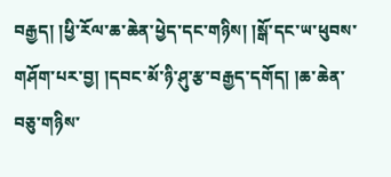བརྒྱད། །ཕྱི་རོལ་ཆ་ཆེན་ཕྱེད་དང་གཉིས། །སྒོ་དང་ཡ་ཕུབས་གཤོག་པར་བྱ། །དབང་མོ་ཉི་ཤུ་རྩ་བརྒྱད་དགོད། །ཆ་ཆེན་བཅུ་གཉིས་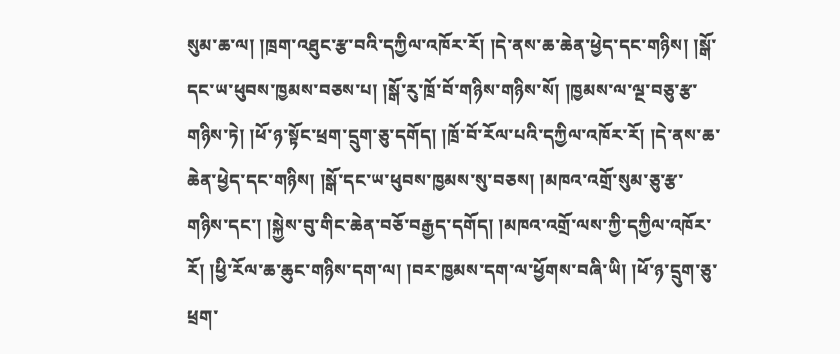སུམ་ཆ་ལ། །ཁྲག་འཐུང་རྩ་བའི་དཀྱིལ་འཁོར་རོ། །དེ་ནས་ཆ་ཆེན་ཕྱེད་དང་གཉིས། །སྒོ་དང་ཡ་ཕུབས་ཁྱམས་བཅས་པ། །སྒོ་རུ་ཁྲོ་བོ་གཉིས་གཉིས་སོ། །ཁྱམས་ལ་ལྔ་བཅུ་རྩ་གཉིས་ཏེ། །ཕོ་ཉ་སྟོང་ཕྲག་དྲུག་ཅུ་དགོད། །ཁྲོ་བོ་རོལ་པའི་དཀྱིལ་འཁོར་རོ། །དེ་ནས་ཆ་ཆེན་ཕྱེད་དང་གཉིས། །སྒོ་དང་ཡ་ཕུབས་ཁྱམས་སུ་བཅས། །མཁའ་འགྲོ་སུམ་ཅུ་རྩ་གཉིས་དང་། །སྐྱེས་བུ་གིང་ཆེན་བཅོ་བརྒྱད་དགོད། །མཁའ་འགྲོ་ལས་ཀྱི་དཀྱིལ་འཁོར་རོ། །ཕྱི་རོལ་ཆ་ཆུང་གཉིས་དག་ལ། །བར་ཁྱམས་དག་ལ་ཕྱོགས་བཞི་ཡི། །ཕོ་ཉ་དྲུག་ཅུ་ཕྲག་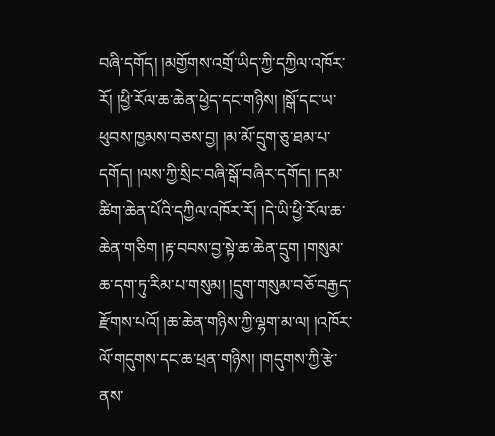བཞི་དགོད། །མགྱོགས་འགྲོ་ཡིད་ཀྱི་དཀྱིལ་འཁོར་རོ། །ཕྱི་རོལ་ཆ་ཆེན་ཕྱེད་དང་གཉིས། །སྒོ་དང་ཡ་ཕུབས་ཁྱམས་བཅས་བྱ། །མ་མོ་དྲུག་ཅུ་ཐམ་པ་དགོད། །ལས་ཀྱི་སྲིང་བཞི་སྒོ་བཞིར་དགོད། །དམ་ཚིག་ཆེན་པོའི་དཀྱིལ་འཁོར་རོ། །དེ་ཡི་ཕྱི་རོལ་ཆ་ཆེན་གཅིག །རྟ་བབས་བྱ་སྟེ་ཆ་ཆེན་དྲུག །གསུམ་ཆ་དག་ཏུ་རིམ་པ་གསུམ། །དྲུག་གསུམ་བཅོ་བརྒྱད་རྫོགས་པའོ། །ཆ་ཆེན་གཉིས་ཀྱི་ལྷག་མ་ལ། །འཁོར་ལོ་གདུགས་དང་ཆ་ཕྲན་གཉིས། །གདུགས་ཀྱི་རྩེ་ནས་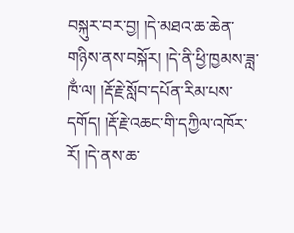བསྐུར་བར་བྱ། །དེ་མཐའ་ཆ་ཆེན་གཉིས་ནས་བསྐོར། །དེ་ནི་ཕྱི་ཁྱམས་ཟླ་ཁྂ་ལ། །རྡོ་རྗེ་སློབ་དཔོན་རིམ་པས་དགོད། །རྡོ་རྗེ་འཆང་གི་དཀྱིལ་འཁོར་རོ། །དེ་ནས་ཆ་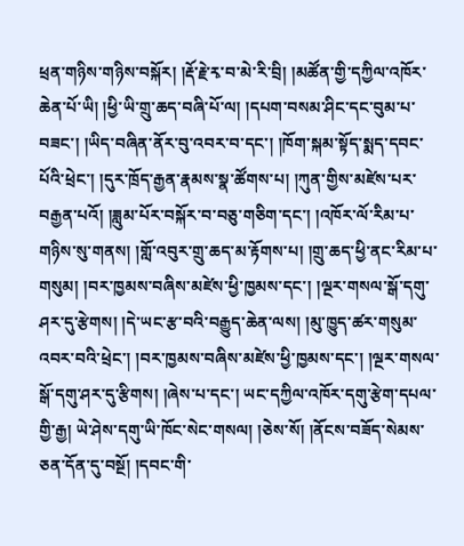ཕྲན་གཉིས་གཉིས་བསྐོར། །རྡོ་རྗེ་རྭ་བ་མེ་རི་བྲི། །མཚོན་གྱི་དཀྱིལ་འཁོར་ཆེན་པོ་ཡི། །ཕྱི་ཡི་གྲུ་ཆད་བཞི་པོ་ལ། །དཔག་བསམ་ཤིང་དང་བུམ་པ་བཟང་། །ཡིད་བཞིན་ནོར་བུ་འབར་བ་དང་། །ཁོག་སྐམ་སྟོད་སྨད་དབང་པོའི་ཕྲེང་། །དུར་ཁྲོད་རྒྱན་རྣམས་སྣ་ཚོགས་པ། །ཀུན་གྱིས་མཛེས་པར་བརྒྱན་པའོ། །ཟླུམ་པོར་བསྐོར་བ་བཅུ་གཅིག་དང་། །འཁོར་ལོ་རིམ་པ་གཉིས་སུ་གནས། །གློ་འབུར་གྲུ་ཆད་མ་རྟོགས་པ། །གྲུ་ཆད་ཕྱི་ནང་རིམ་པ་གསུམ། །བར་ཁྱམས་བཞིས་མཛེས་ཕྱི་ཁྱམས་དང་། །ལྔར་གསལ་སྒོ་དགུ་ཤར་དུ་རྩེགས། །དེ་ཡང་རྩ་བའི་བརྒྱུད་ཆེན་ལས། །མུ་ཁྱུད་ཚར་གསུམ་འབར་བའི་ཕྲེང་། །བར་ཁྱམས་བཞིས་མཛེས་ཕྱི་ཁྱམས་དང་། །ལྔར་གསལ་སྒོ་དགུ་ཤར་དུ་རྩིགས། །ཞེས་པ་དང་། ཡང་དཀྱིལ་འཁོར་དགུ་རྩེག་དཔལ་གྱི་རྒྱ། ཡེ་ཤེས་དགུ་ཡི་ཁོང་སེང་གསལ། །ཅེས་སོ། །ནོངས་བཟོད་སེམས་ཅན་དོན་དུ་བསྔོ། །དབང་གི་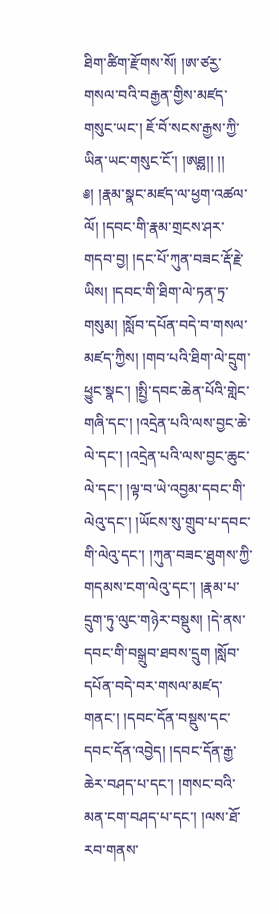ཐིག་ཚིག་རྫོགས་སོ། །ཨ་ཙརྱ་གསལ་བའི་བརྒྱན་གྱིས་མཛད་གསུང་ཡང་། ཇོ་བོ་སངས་རྒྱས་ཀྱི་ཡིན་ཡང་གསུང་ངོ་། །ཨཐྎ།། །།
༅། །རྣམ་སྣང་མཛད་ལ་ཕྱག་འཚལ་ལོ། །དབང་གི་རྣམ་གྲངས་ཤར་གདབ་བྱ། །དང་པོ་ཀུན་བཟང་རྡོ་རྗེ་ཡིས། །དབང་གི་ཐིག་ལེ་ཏན་ཏྲ་གསུམ། །སློབ་དཔོན་བདེ་བ་གསལ་མཛད་ཀྱིས། །གབ་པའི་ཐིག་ལེ་དྲུག་ཕྱུང་སྣང་། །སྤྱི་དབང་ཆེན་པོའི་གླེང་གཞི་དང་། །འདྲེན་པའི་ལས་བྱང་ཆེ་ལེ་དང་། །འདྲེན་པའི་ལས་བྱང་ཆུང་ལེ་དང་། །ལྟ་བ་ཡེ་འབྱམ་དབང་གི་ལེའུ་དང་། །ཡོངས་སུ་གྲུབ་པ་དབང་གི་ལེའུ་དང་། །ཀུན་བཟང་ཐུགས་ཀྱི་གདམས་ངག་ལེའུ་དང་། །རྣམ་པ་དྲུག་ཏུ་ལུང་གཉེར་བསྡུས། །དེ་ནས་དབང་གི་བསྒྲུབ་ཐབས་དྲུག །སློབ་དཔོན་བདེ་བར་གསལ་མཛད་གནང་། །དབང་དོན་བསྡུས་དང་དབང་དོན་འབྱེད། །དབང་དོན་རྒྱ་ཆེར་བཤད་པ་དང་། །གསང་བའི་མན་ངག་བཤད་པ་དང་། །ལས་ཐོ་རབ་གནས་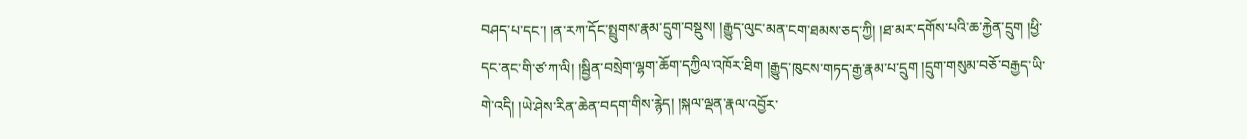བཤད་པ་དང་། །ན་རཀ་དོང་སྤྲུགས་རྣམ་དྲུག་བསྡུས། །རྒྱུད་ལུང་མན་ངག་ཐམས་ཅད་ཀྱི། །ཐ་མར་དགོས་པའི་ཆ་རྐྱེན་དྲུག །ཕྱི་དང་ནང་གི་ཙ་ཀ་ལི། །སྦྱིན་བསྲེག་ལྷག་ཆོག་དཀྱིལ་འཁོར་ཐིག །རྒྱུད་ཁུངས་གཏད་རྒྱ་རྣམ་པ་དྲུག །དྲུག་གསུམ་བཅོ་བརྒྱད་ཡི་གེ་འདི། །ཡེ་ཤེས་རིན་ཆེན་བདག་གིས་རྙེད། །སྐལ་ལྡན་རྣལ་འབྱོར་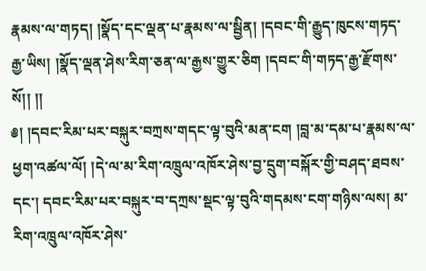རྣམས་ལ་གཏད། །སྣོད་དང་ལྡན་པ་རྣམས་ལ་སྦྱིན། །དབང་གི་རྒྱུད་ཁུངས་གཏད་རྒྱ་ཡིས། །སྣོད་ལྡན་ཤེས་རིག་ཅན་ལ་རྒྱས་གྱུར་ཅིག །དབང་གི་གཏད་རྒྱ་རྫོགས་སོ།། །།
༅། །དབང་རིམ་པར་བསྐུར་བཀྲས་གདང་ལྟ་བུའི་མན་ངག །བླ་མ་དམ་པ་རྣམས་ལ་ཕྱག་འཚལ་ལོ། །དེ་ལ་མ་རིག་འཁྲུལ་འཁོར་ཤེས་བྱ་དྲུག་བསྐོར་གྱི་བཤད་ཐབས་དང་། དབང་རིམ་པར་བསྐུར་བ་དཀྲས་སྡང་ལྟ་བུའི་གདམས་ངག་གཉིས་ལས། མ་རིག་འཁྲུལ་འཁོར་ཤེས་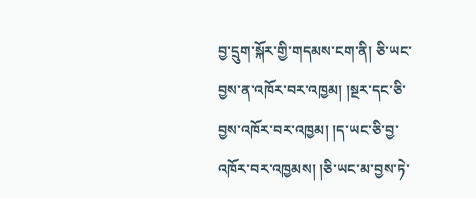བྱ་དྲུག་སྐོར་གྱི་གདམས་ངག་ནི། ཅི་ཡང་བྱས་ན་འཁོར་བར་འཁྱམ། །སྔར་དང་ཅི་བྱས་འཁོར་བར་འཁྱམ། །ད་ཡང་ཅི་བྱ་འཁོར་བར་འཁྱམས། །ཅི་ཡང་མ་བྱས་ཏེ་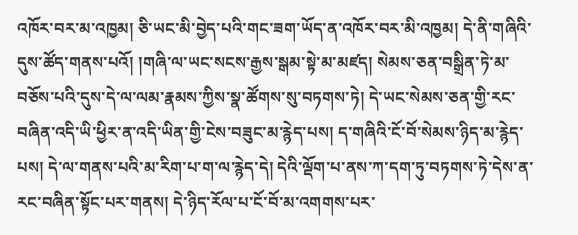འཁོར་བར་མ་འཁྱམ། ཅི་ཡང་མི་བྱེད་པའི་གང་ཟག་ཡོད་ན་འཁོར་བར་མི་འཁྱམ། དེ་ནི་གཞིའི་དུས་ཚོད་གནས་པའོ། །གཞི་ལ་ཡང་སངས་རྒྱས་སྒམ་སྟེ་མ་མཛད། སེམས་ཅན་བསྒྲིན་ཏེ་མ་བཅོས་པའི་དུས་དེ་ལ་ལམ་རྣམས་ཀྱིས་སྣ་ཚོགས་སུ་བཏགས་ཏེ། དེ་ཡང་སེམས་ཅན་གྱི་རང་བཞིན་འདི་ཡི་ཕྱིར་ན་འདི་ཡིན་གྱི་ངེས་བཟུང་མ་རྙེད་པས། ད་གཞིའི་ངོ་བོ་སེམས་ཉིད་མ་རྙེད་པས། དེ་ལ་གནས་པའི་མ་རིག་པ་ག་ལ་རྙེད་དེ། དེའི་ལྡོག་པ་ནས་ཀ་དག་ཏུ་བཏགས་ཏེ་དེས་ན་རང་བཞིན་སྟོང་པར་གནས། དེ་ཉིད་རོལ་པ་ངོ་བོ་མ་འགགས་པར་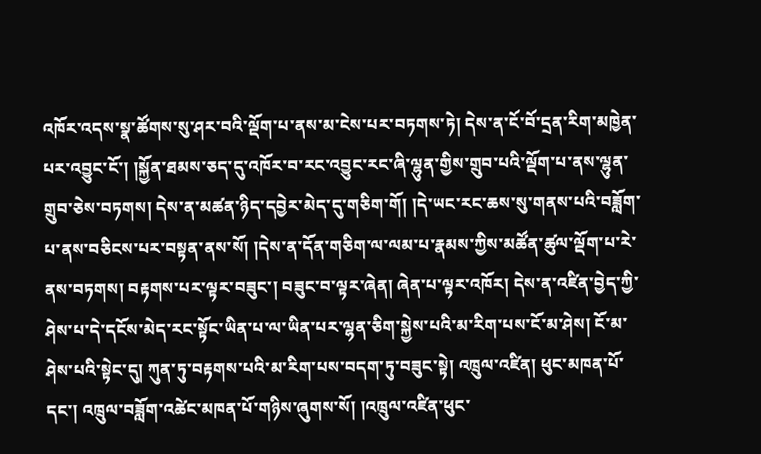འཁོར་འདས་སྣ་ཚོགས་སུ་ཤར་བའི་ལྡོག་པ་ནས་མ་ངེས་པར་བཏགས་ཏེ། དེས་ན་ངོ་བོ་དྲན་རིག་མཁྱེན་པར་འབྱུང་ངོ་། །སྐྱོན་ཐམས་ཅད་དུ་འཁོར་བ་རང་འབྱུང་རང་ཞི་ལྷུན་གྱིས་གྲུབ་པའི་ལྡོག་པ་ནས་ལྷུན་གྲུབ་ཅེས་བཏགས། དེས་ན་མཚན་ཉིད་དབྱེར་མེད་དུ་གཅིག་གོ། །དེ་ཡང་རང་ཆས་སུ་གནས་པའི་བཟློག་པ་ནས་བཅིངས་པར་བསྟན་ནས་སོ། །དེས་ན་དོན་གཅིག་ལ་ལམ་པ་རྣམས་ཀྱིས་མཚོན་ཚུལ་ལྡོག་པ་རེ་ནས་བཏགས། བརྟགས་པར་ལྟར་བཟུང་། བཟུང་བ་ལྟར་ཞེན། ཞེན་པ་ལྟར་འཁོར། དེས་ན་འཛིན་བྱེད་ཀྱི་ཤེས་པ་དེ་དངོས་མེད་རང་སྟོང་ཡིན་པ་ལ་ཡིན་པར་ལྷན་ཅིག་སྐྱེས་པའི་མ་རིག་པས་ངོ་མ་ཤེས། ངོ་མ་ཤེས་པའི་སྟེང་དུ། ཀུན་ཏུ་བརྟགས་པའི་མ་རིག་པས་བདག་ཏུ་བཟུང་སྟེ། འཁྲུལ་འཛིན། ཕུང་མཁན་པོ་དང་། འཁྲུལ་བཟློག་འཚེང་མཁན་པོ་གཉིས་ཞུགས་སོ། །འཁྲུལ་འཛིན་ཕུང་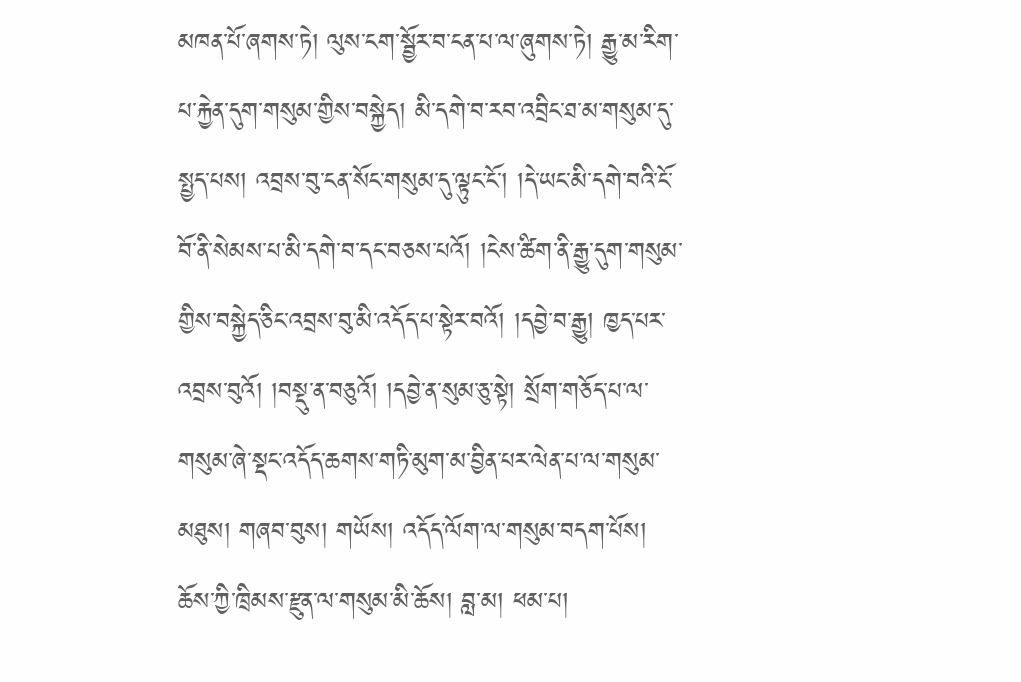མཁན་པོ་ཞགས་ཏེ། ལུས་ངག་སྦྱོར་བ་ངན་པ་ལ་ཞུགས་ཏེ། རྒྱུ་མ་རིག་པ་རྐྱེན་དུག་གསུམ་གྱིས་བསྐྱེད། མི་དགེ་བ་རབ་འབྲིང་ཐ་མ་གསུམ་དུ་སྤྱད་པས། འབྲས་བུ་ངན་སོང་གསུམ་དུ་ལྟུང་ངོ་། །དེ་ཡང་མི་དགེ་བའི་ངོ་བོ་ནི་སེམས་པ་མི་དགེ་བ་དང་བཅས་པའོ། །ངེས་ཚིག་ནི་རྒྱུ་དུག་གསུམ་གྱིས་བསྐྱེད་ཅིང་འབྲས་བུ་མི་འདོད་པ་སྟེར་བའོ། །དབྱེ་བ་རྒྱུ། ཁྱད་པར་འབྲས་བུའོ། །བསྡུ་ན་བཅུའོ། །དབྱེ་ན་སུམ་ཅུ་སྟེ། སྲོག་གཅོད་པ་ལ་གསུམ་ཞེ་སྡང་འདོད་ཆགས་གཏི་མུག་མ་བྱིན་པར་ལེན་པ་ལ་གསུམ་མཐུས། གཞབ་བུས། གཡོས། འདོད་ལོག་ལ་གསུམ་བདག་པོས། ཆོས་ཀྱི་ཁྲིམས་རྫུན་ལ་གསུམ་མི་ཆོས། བླ་མ། ཕམ་པ།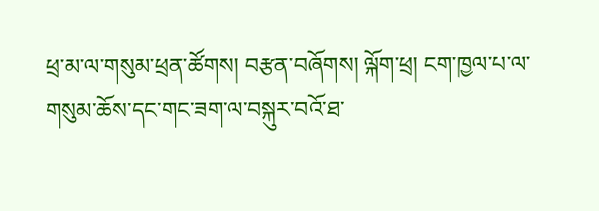ཕྲ་མ་ལ་གསུམ་ཕྲན་ཚོགས། བརྩན་བཞོགས། ལྐོག་ཕྲ། ངག་ཁྱལ་པ་ལ་གསུམ་ཆོས་དང་གང་ཟག་ལ་བསྐུར་བའོ་ཐ་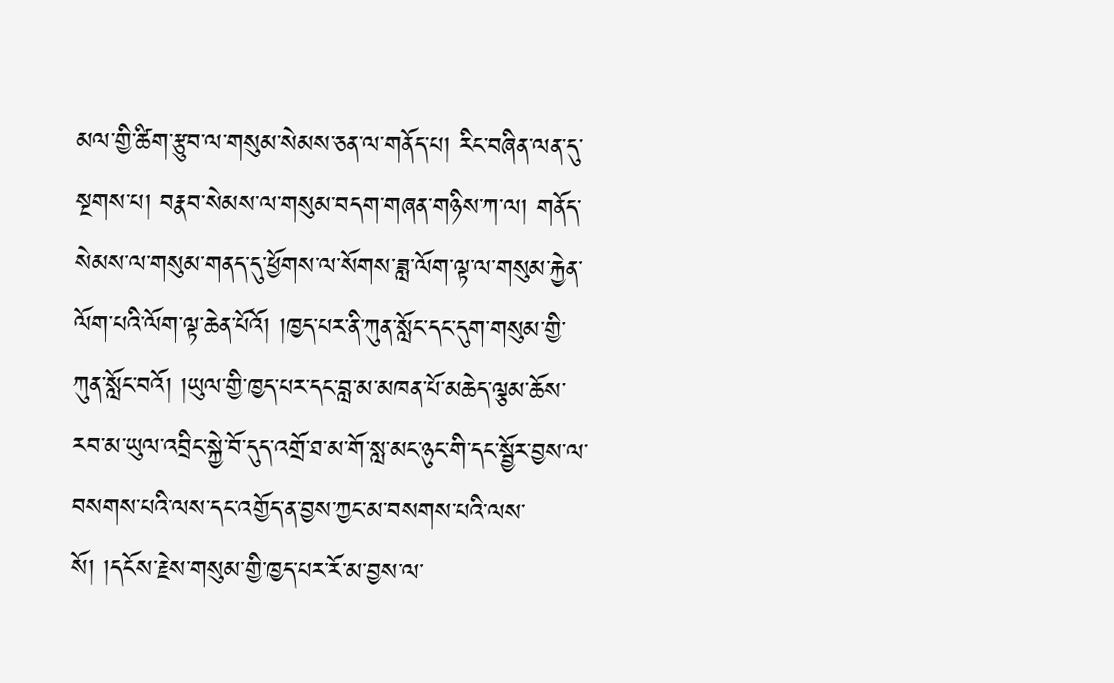མལ་གྱི་ཚིག་རྩུབ་ལ་གསུམ་སེམས་ཅན་ལ་གནོད་པ། རིང་བཞིན་ལན་དུ་སྔགས་པ། བརྣབ་སེམས་ལ་གསུམ་བདག་གཞན་གཉིས་ཀ་ལ། གནོད་སེམས་ལ་གསུམ་གནད་དུ་ཕྱོགས་ལ་སོགས་ཟླ་ལོག་ལྟ་ལ་གསུམ་རྐྱེན་ལོག་པའི་ལོག་ལྟ་ཆེན་པོའོ། །ཁྱད་པར་ནི་ཀུན་སློང་དང་དུག་གསུམ་གྱི་ཀུན་སློང་བའོ། །ཡུལ་གྱི་ཁྱད་པར་དང་བླ་མ་མཁན་པོ་མཆེད་ལྕམ་ཆོས་རབ་མ་ཡུལ་འབྲིང་སྐྱེ་བོ་དུད་འགྲོ་ཐ་མ་གོ་སླ་མང་ཉུང་གི་དང་སྦྱོར་བྱས་ལ་བསགས་པའི་ལས་དང་འགྱོད་ན་བྱས་ཀྱང་མ་བསགས་པའི་ལས་སོ། །དངོས་རྗེས་གསུམ་གྱི་ཁྱད་པར་རོ་མ་བྱས་ལ་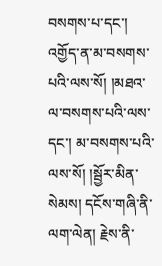བསགས་པ་དང་། འགྱོད་ན་མ་བསགས་པའི་ལས་སོ། །མཐའ་ལ་བསགས་པའི་ལས་དང་། མ་བསགས་པའི་ལས་སོ། །སྦྱོར་མིན་སེམས། དངོས་གཞི་ནི་ལག་ལེན། རྗེས་ནི་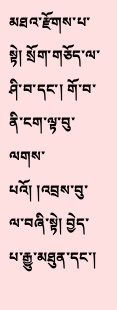མཐའ་རྫོགས་པ་སྟེ། སྲོག་གཅོད་ལ་ཤི་བ་དང་། གོ་བ་ནི་ངག་ལྟ་བུ་ལགས་པའོ། །འབྲས་བུ་ལ་བཞི་སྟེ། བྱེད་པ་རྒྱུ་མཐུན་དང་།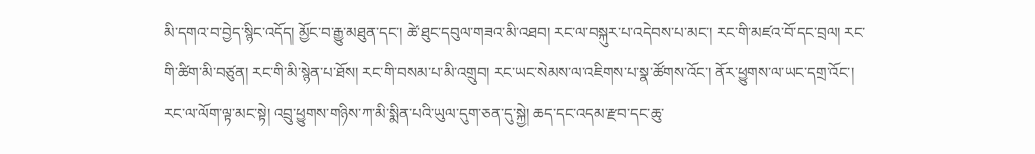མི་དགའ་བ་བྱེད་སྙིང་འདོད། མྱོང་བ་རྒྱུ་མཐུན་དང་། ཚེ་ཐུང་དབུལ་གཟའ་མི་འཐབ། རང་ལ་བསྐུར་པ་འདེབས་པ་མང་། རང་གི་མཛའ་བོ་དང་བྲལ། རང་གི་ཚིག་མི་བཙུན། རང་གི་མི་སྙེན་པ་ཐོས། རང་གི་བསམ་པ་མི་འགྲུབ། རང་ཡང་སེམས་ལ་འཇིགས་པ་སྣ་ཚོགས་འོང་། ནོར་ཕྱུགས་ལ་ཡང་དགྲ་འོང་། རང་ལ་ལོག་ལྟ་མང་སྟེ། འབྲུ་ཕྱུགས་གཉིས་ཀ་མི་སྨིན་པའི་ཡུལ་དུག་ཅན་དུ་སྐྱེ། ཆད་དང་འདམ་རྫབ་དང་ཆུ་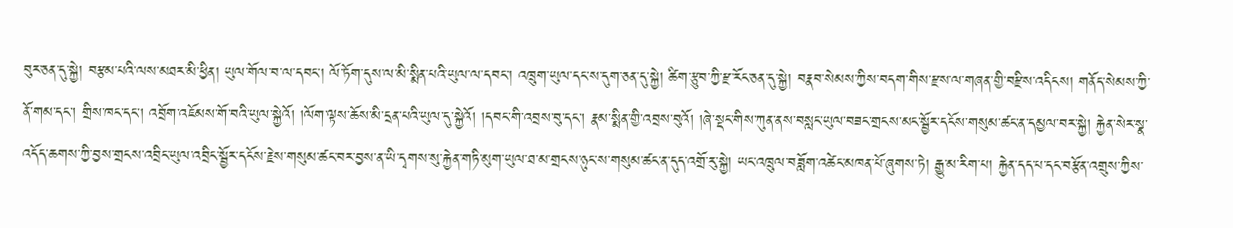བུར་ཅན་དུ་སྐྱེ། བརྩམ་པའི་ལས་མཐར་མི་ཕྱིན། ཡུལ་གོལ་བ་ལ་དབང་། ལོ་ཏོག་དུས་ལ་མི་སྨིན་པའི་ཡུལ་ལ་དབང་། འཁྲུག་ཡུལ་དང་ས་དུག་ཅན་དུ་སྐྱེ། ཚིག་རྩུབ་ཀྱི་རྫ་རོང་ཅན་དུ་སྐྱེ། བརྣབ་སེམས་ཀྱིས་བདག་གིས་རྫས་ལ་གཞན་གྱི་བརྫིས་འདིངས། གནོད་སེམས་ཀྱི་ནོ་གམ་དང་། གྲིས་ཁང་དང་། འབྲོག་འཇོམས་གོ་བའི་ཡུལ་སྐྱེའོ། །ལོག་ལྟས་ཆོས་མི་དྲན་པའི་ཡུལ་དུ་སྐྱེའོ། །དབང་གི་འབྲས་བུ་དང་། རྣམ་སྨིན་གྱི་འབྲས་བུའོ། །ཞེ་སྡང་གིས་ཀུན་ནས་བསླང་ཡུལ་བཟང་གྲངས་མང་སྦྱོར་དངོས་གསུམ་ཚང་ན་དམྱལ་བར་སྐྱེ། རྐྱེན་སེར་སྣ་འདོད་ཆགས་ཀྱི་བྱས་གྲངས་འབྲིང་ཡུལ་འབྲིང་སྦྱོར་དངོས་རྗེས་གསུམ་ཚང་བར་བྱས་ན་ཡི་དྭགས་སུ་རྐྱེན་གཏི་མུག་ཡུལ་ཐ་མ་གྲངས་ཉུང་ས་གསུམ་ཚང་ན་དུད་འགྲོ་རུ་སྐྱེ། ཡང་འཁྲུལ་བཟློག་འཚེང་མཁན་པོ་ཞུགས་ཏེ། རྒྱུ་མ་རིག་པ། རྐྱེན་དད་པ་དང་བརྩོན་འགྲུས་ཀྱིས་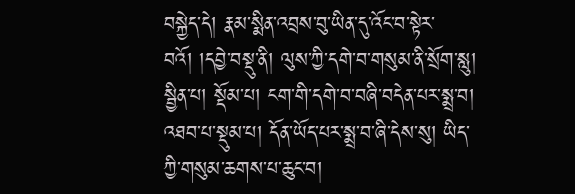བསྐྱེད་དེ། རྣམ་སྨིན་འབྲས་བུ་ཡིན་དུ་འོང་བ་སྟེར་བའོ། །དབྱེ་བསྡུ་ནི། ལུས་ཀྱི་དགེ་བ་གསུམ་ནི་སྲོག་སླུ། སྦྱིན་པ། སྡོམ་པ། ངག་གི་དགེ་བ་བཞི་བདེན་པར་སྨྲ་བ། འཐབ་པ་སྡུམ་པ། དོན་ཡོད་པར་སྨྲ་བ་ཞི་དེས་སུ། ཡིད་ཀྱི་གསུམ་ཆགས་པ་ཆུང་བ།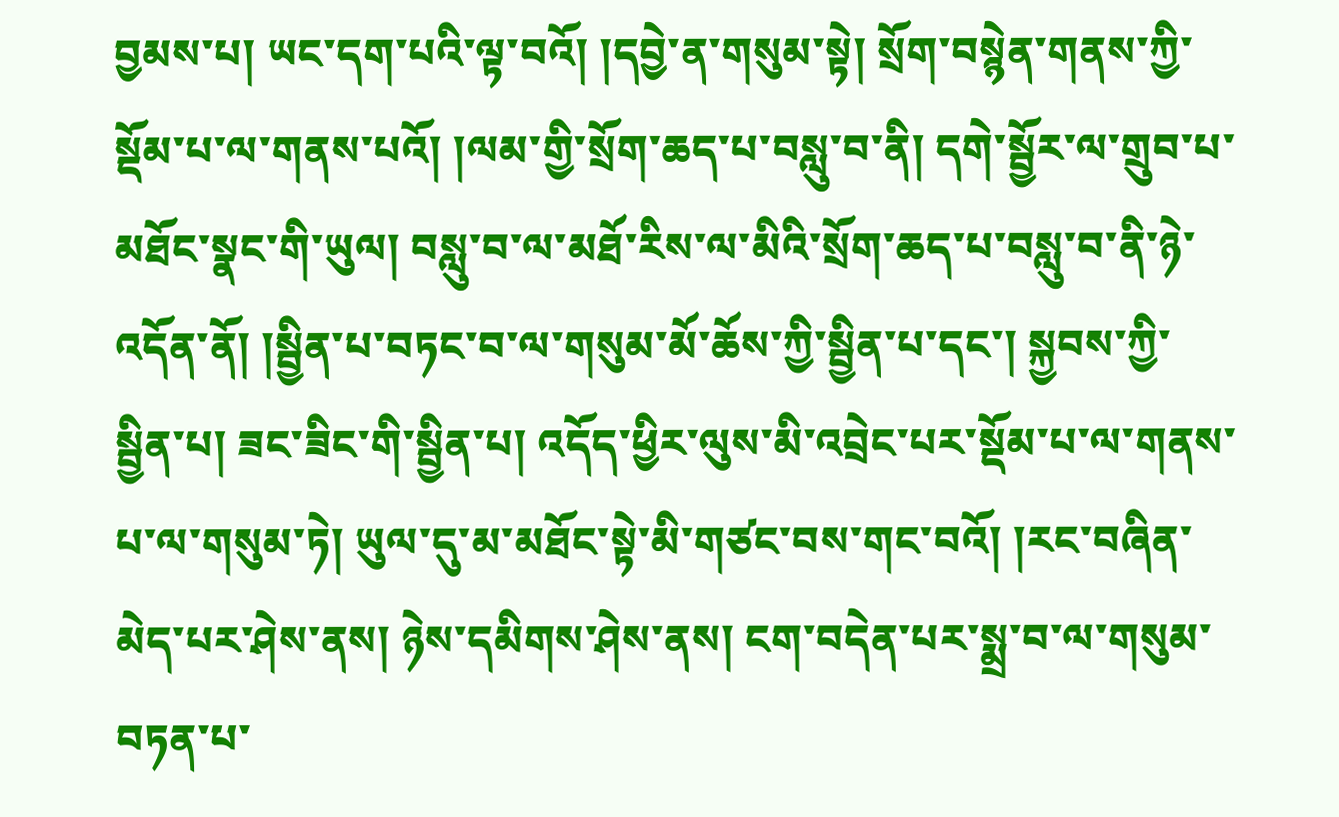བྱམས་པ། ཡང་དག་པའི་ལྟ་བའོ། །དབྱེ་ན་གསུམ་སྟེ། སྲོག་བསྙེན་གནས་ཀྱི་སྡོམ་པ་ལ་གནས་པའོ། །ལམ་གྱི་སྲོག་ཆད་པ་བསླུ་བ་ནི། དགེ་སྦྱོར་ལ་གྲུབ་པ་མཐོང་སྣང་གི་ཡུལ། བསླུ་བ་ལ་མཐོ་རིས་ལ་མིའི་སྲོག་ཆད་པ་བསླུ་བ་ནི་ཉེ་འདོན་ནོ། །སྦྱིན་པ་བཏང་བ་ལ་གསུམ་མོ་ཆོས་ཀྱི་སྦྱིན་པ་དང་། སྐྱབས་ཀྱི་སྦྱིན་པ། ཟང་ཟིང་གི་སྦྱིན་པ། འདོད་ཕྱིར་ལུས་མི་འབྲེང་པར་སྡོམ་པ་ལ་གནས་པ་ལ་གསུམ་ཏེ། ཡུལ་དུ་མ་མཐོང་སྟེ་མི་གཙང་བས་གང་བའོ། །རང་བཞིན་མེད་པར་ཤེས་ནས། ཉེས་དམིགས་ཤེས་ནས། ངག་བདེན་པར་སྨྲ་བ་ལ་གསུམ་བཏན་པ་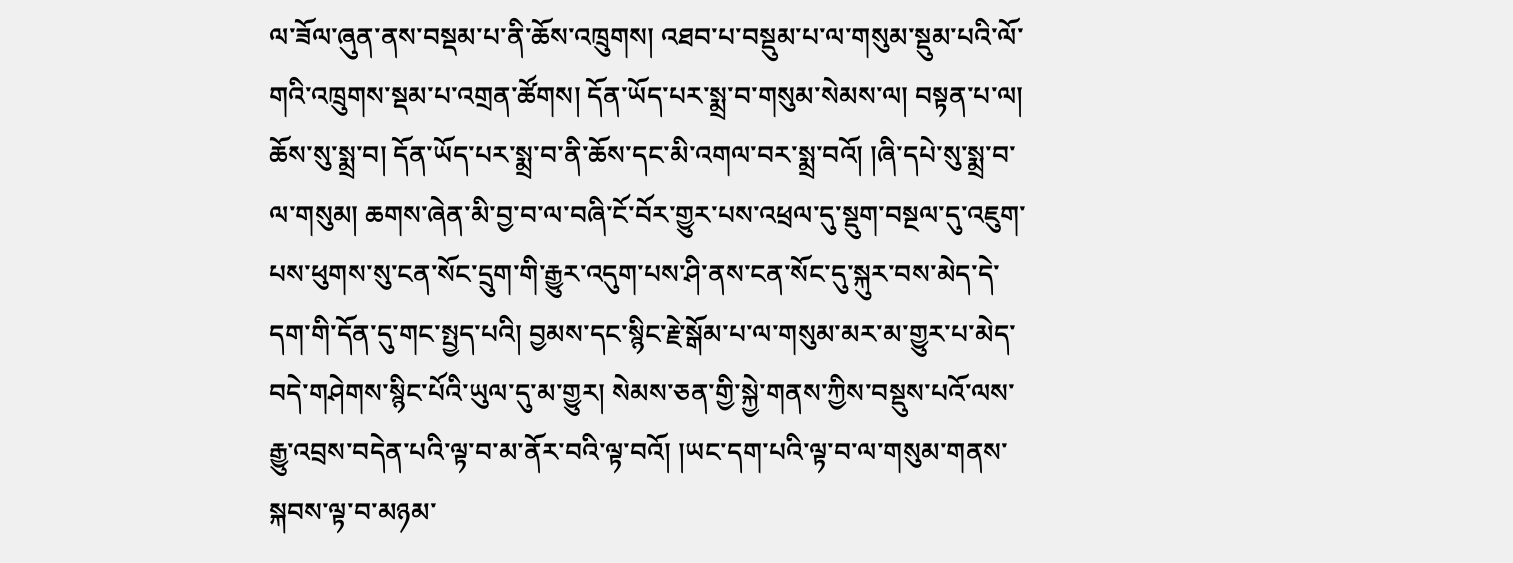ལ་ཟོལ་ཞུན་ནས་བསྡམ་པ་ནི་ཆོས་འཁྲུགས། འཐབ་པ་བསྡུམ་པ་ལ་གསུམ་སྡུམ་པའི་ལོ་གའི་འཁྲུགས་སྡམ་པ་འགྲན་ཚོགས། དོན་ཡོད་པར་སྨྲ་བ་གསུམ་སེམས་ལ། བསྟན་པ་ལ། ཆོས་སུ་སྨྲ་བ། དོན་ཡོད་པར་སྨྲ་བ་ནི་ཆོས་དང་མི་འགལ་བར་སྨྲ་བའོ། །ཞི་དཔེ་སུ་སྨྲ་བ་ལ་གསུམ། ཆགས་ཞེན་མི་བྱ་བ་ལ་བཞི་ངོ་བོར་གྱུར་པས་འཕྲལ་དུ་སྡུག་བསྔལ་དུ་འཇུག་པས་ཕུགས་སུ་ངན་སོང་དྲུག་གི་རྒྱུར་འདུག་པས་ཤི་ནས་ངན་སོང་དུ་སྐུར་བས་མེད་དེ་དག་གི་དོན་དུ་གང་སྤྱད་པའི། བྱམས་དང་སྙིང་རྗེ་སྒོམ་པ་ལ་གསུམ་མར་མ་གྱུར་པ་མེད་བདེ་གཤེགས་སྙིང་པོའི་ཡུལ་དུ་མ་གྱུར། སེམས་ཅན་གྱི་སྐྱེ་གནས་ཀྱིས་བསྡུས་པའོ་ལས་རྒྱུ་འབྲས་བདེན་པའི་ལྟ་བ་མ་ནོར་བའི་ལྟ་བའོ། །ཡང་དག་པའི་ལྟ་བ་ལ་གསུམ་གནས་སྐབས་ལྟ་བ་མཉམ་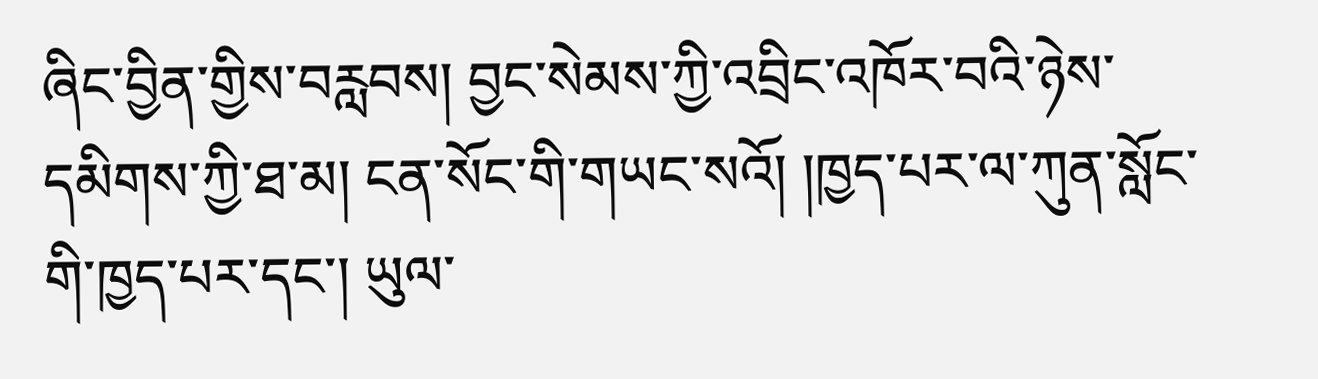ཞིང་བྱིན་གྱིས་བརླབས། བྱང་སེམས་ཀྱི་འབྲིང་འཁོར་བའི་ཉེས་དམིགས་ཀྱི་ཐ་མ། ངན་སོང་གི་གཡང་སའོ། །ཁྱད་པར་ལ་ཀུན་སློང་གི་ཁྱད་པར་དང་། ཡུལ་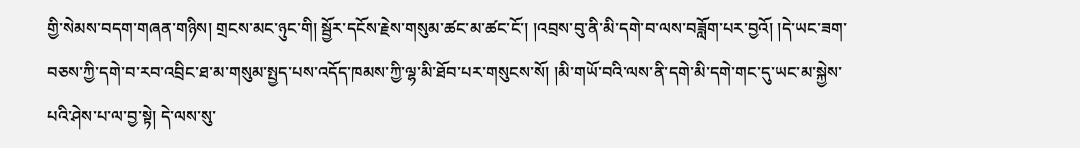གྱི་སེམས་བདག་གཞན་གཉིས། གྲངས་མང་ཉུང་གི། སྦྱོར་དངོས་རྗེས་གསུམ་ཚང་མ་ཚང་ངོ་། །འབྲས་བུ་ནི་མི་དགེ་བ་ལས་བཟློག་པར་བྱའོ། །དེ་ཡང་ཟག་བཅས་ཀྱི་དགེ་བ་རབ་འབྲིང་ཐ་མ་གསུམ་སྤྱད་པས་འདོད་ཁམས་ཀྱི་ལྷ་མི་ཐོབ་པར་གསུངས་སོ། །མི་གཡོ་བའི་ལས་ནི་དགེ་མི་དགེ་གང་དུ་ཡང་མ་སྐྱེས་པའི་ཤེས་པ་ལ་བྱ་སྟེ། དེ་ལས་སུ་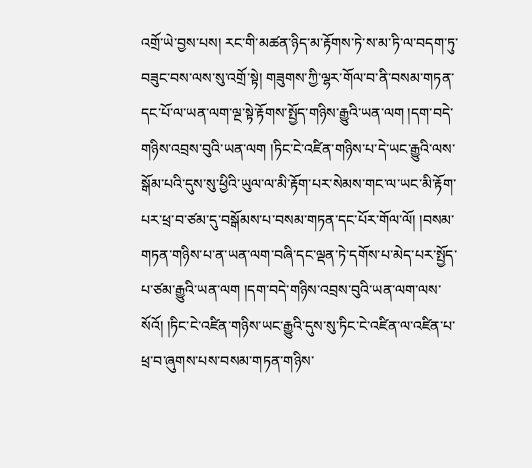འགྲོ་ཡེ་བྱས་པས། རང་གི་མཚན་ཉིད་མ་རྟོགས་ཏེ་ས་མ་ཏི་ལ་བདག་ཏུ་བཟུང་བས་ལས་སུ་འགྲོ་སྟེ། གཟུགས་ཀྱི་ལྷར་གོལ་བ་ནི་བསམ་གཏན་དང་པོ་ལ་ཡན་ལག་ལྔ་སྟེ་རྟོགས་སྤྱོད་གཉིས་རྒྱུའི་ཡན་ལག །དག་བདེ་གཉིས་འབྲས་བུའི་ཡན་ལག །ཏིང་ངེ་འཛིན་གཉིས་པ་དེ་ཡང་རྒྱུའི་ལས་སྒོམ་པའི་དུས་སུ་ཕྱིའི་ཡུལ་ལ་མི་རྟོག་པར་སེམས་གང་ལ་ཡང་མི་རྟོག་པར་ཕྲ་བ་ཙམ་དུ་བསྒོམས་པ་བསམ་གཏན་དང་པོར་གོལ་ལོ། །བསམ་གཏན་གཉིས་པ་ན་ཡན་ལག་བཞི་དང་ལྡན་ཏེ་དགོས་པ་མེད་པར་སྤྱོད་པ་ཙམ་རྒྱུའི་ཡན་ལག །དག་བདེ་གཉིས་འབྲས་བུའི་ཡན་ལག་ལས་སོའོ། །ཏིང་ངེ་འཛིན་གཉིས་ཡང་རྒྱུའི་དུས་སུ་ཏིང་ངེ་འཛིན་ལ་འཛིན་པ་ཕྲ་བ་ཞུགས་པས་བསམ་གཏན་གཉིས་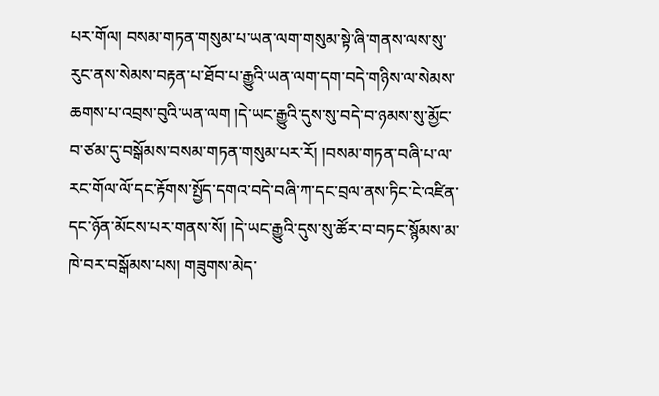པར་གོལ། བསམ་གཏན་གསུམ་པ་ཡན་ལག་གསུམ་སྟེ་ཞི་གནས་ལས་སུ་རུང་ནས་སེམས་བརྟན་པ་ཐོབ་པ་རྒྱུའི་ཡན་ལག་དག་བདེ་གཉིས་ལ་སེམས་ཆགས་པ་འབྲས་བུའི་ཡན་ལག །དེ་ཡང་རྒྱུའི་དུས་སུ་བདེ་བ་ཉམས་སུ་མྱོང་བ་ཙམ་དུ་བསྒོམས་བསམ་གཏན་གསུམ་པར་རོ། །བསམ་གཏན་བཞི་པ་ལ་རང་གོལ་ལོ་དང་རྟོགས་སྤྱོད་དགའ་བདེ་བཞི་ཀ་དང་བྲལ་ནས་ཏིང་ངེ་འཛིན་དང་ཉོན་མོངས་པར་གནས་སོ། །དེ་ཡང་རྒྱུའི་དུས་སུ་ཚོར་བ་བཏང་སྙོམས་མ་ཁེ་བར་བསྒོམས་པས། གཟུགས་མེད་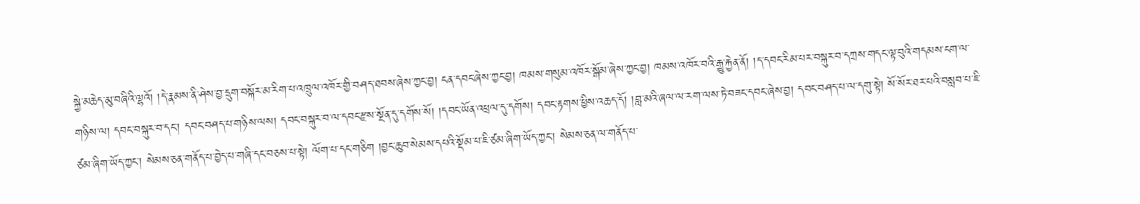སྐྱེ་མཆེད་མུ་བཞིའི་ལྷའོ། །དེ་རྣམས་ནི་ཤེས་བྱ་དྲུག་བསྐོར་མ་རིག་པ་འཁྲུལ་འཁོར་གྱི་བཤད་ཐབས་ཞེས་ཀྱང་བྱ། ངན་དབང་ཞེས་ཀྱང་བྱ། ཁམས་གསུམ་འཁོར་སྒོམ་ཞེས་ཀྱང་བྱ། ཁམས་འཁོར་བའི་རྒྱུ་རྐྱེན་ནོ། །ད་དབང་རིམ་པར་བསྐུར་བ་དཀྲས་གདང་ལྟ་བུའི་གདམས་ངག་ལ་གཉིས་ལ། དབང་བསྐུར་བ་དང་། དབང་བཤད་པ་གཉིས་ལས། དབང་བསྐུར་བ་ལ་དབང་རྫས་སྔོན་དུ་དགོས་སོ། །དབང་ཡོན་འཕྲལ་དུ་དགོས། དབང་རྟགས་ཕྱིས་འཆད་དོ། །བླ་མའི་ཞལ་ལ་རག་ལས་ཏེ་བཟང་དབང་ཞེས་བྱ། དབང་བཤད་པ་ལ་དགུ་སྟེ། སོ་སོར་ཐར་པའི་བསླབ་པ་ཇི་ཙམ་ཞིག་ཡོད་ཀྱང་། སེམས་ཅན་གནོད་པ་བྱེད་པ་གཞི་དང་བཅས་པ་སྟེ། ལོག་པ་དང་གཅིག །བྱང་ཆུབ་སེམས་དཔའི་སྡོམ་པ་ཇི་ཙམ་ཞིག་ཡོད་ཀྱང་། སེམས་ཅན་ལ་གནོད་པ་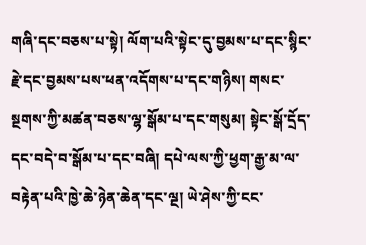གཞི་དང་བཅས་པ་སྟེ། ལོག་པའི་སྟེང་དུ་བྱམས་པ་དང་སྙིང་རྗེ་དང་བྱམས་པས་ཕན་འདོགས་པ་དང་གཉིས། གསང་སྔགས་ཀྱི་མཚན་བཅས་ལྷ་སྒོམ་པ་དང་གསུམ། སྟེང་སྒོ་དྲོད་དང་བདེ་བ་སྒོམ་པ་དང་བཞི། དཔེ་ལས་ཀྱི་ཕྱག་རྒྱ་མ་ལ་བརྟེན་པའི་ཁྱེ་ཆེ་ཉེན་ཆེན་དང་ལྔ། ཡེ་ཤེས་ཀྱི་ངང་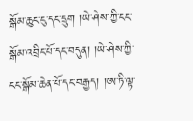སྒོམ་ཆུང་ངུ་དང་དྲུག །ཡེ་ཤེས་ཀྱི་ངང་སྒོམ་འབྲིང་པོ་དང་བདུན། །ཡེ་ཤེས་ཀྱི་ངང་སྒོམ་ཆེན་པོ་དང་བརྒྱད། །ཨ་ཏི་ལྟ་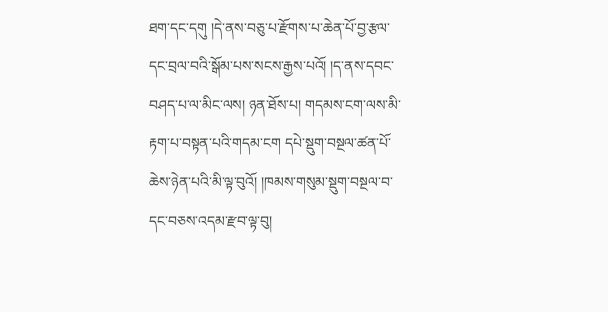ཐག་དང་དགུ །དེ་ནས་བཅུ་པ་རྫོགས་པ་ཆེན་པོ་བྱ་རྩལ་དང་བྲལ་བའི་སྒོམ་པས་སངས་རྒྱས་པའོ། །ད་ནས་དབང་བཤད་པ་ལ་མིང་ལས། ཉན་ཐོས་པ། གདམས་ངག་ལས་མི་རྟག་པ་བསྟན་པའི་གདམ་ངག དཔེ་སྡུག་བསྔལ་ཚན་པོ་ཆེས་ཉེན་པའི་མི་ལྟ་བུའོ། །ཁམས་གསུམ་སྡུག་བསྔལ་བ་དང་བཅས་འདམ་རྫབ་ལྟ་བུ།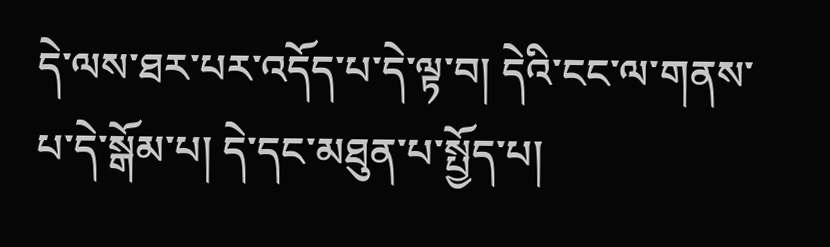དེ་ལས་ཐར་པར་འདོད་པ་དེ་ལྟ་བ། དེའི་ངང་ལ་གནས་པ་དེ་སྒོམ་པ། དེ་དང་མཐུན་པ་སྤྱོད་པ།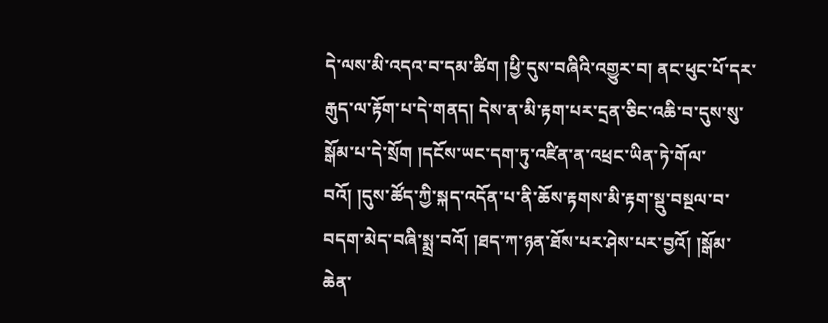དེ་ལས་མི་འདའ་བ་དམ་ཚིག །ཕྱི་དུས་བཞིའི་འགྱུར་བ། ནང་ཕུང་པོ་དར་རྒུད་ལ་རྟོག་པ་དེ་གནད། དེས་ན་མི་རྟག་པར་དྲན་ཅིང་འཆི་བ་དུས་སུ་སྒོམ་པ་དེ་སྲོག །དངོས་ཡང་དག་ཏུ་འཛིན་ན་འཕྲང་ཡིན་ཏེ་གོལ་བའོ། །དུས་ཚོད་ཀྱི་སྐད་འདོན་པ་ནི་ཆོས་རྟགས་མི་རྟག་སྡུ་བསྔལ་བ་བདག་མེད་བཞི་སྨྲ་བའོ། །ཐད་ཀ་ཉན་ཐོས་པར་ཤེས་པར་བྱའོ། །སྒོམ་ཆེན་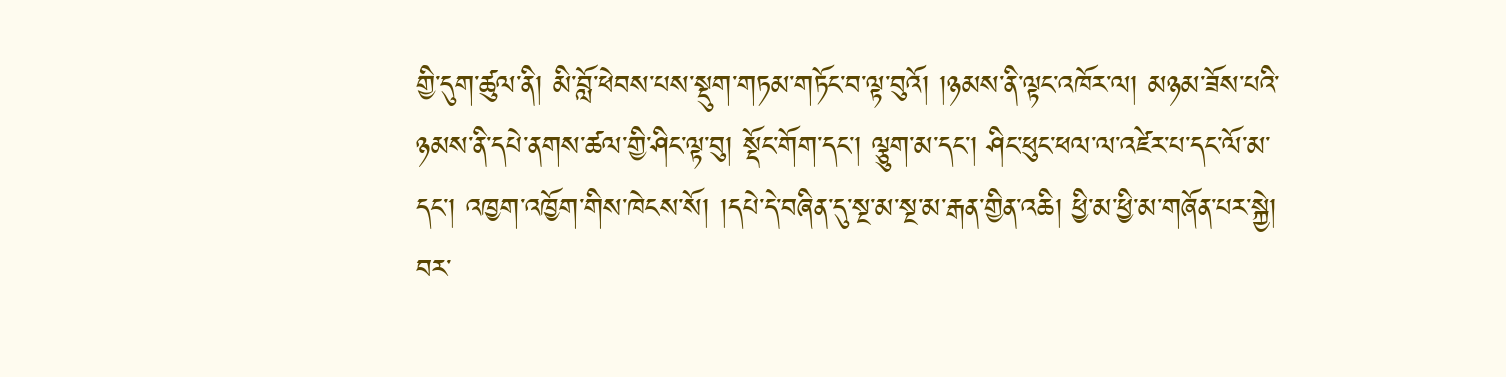གྱི་དུག་ཚུལ་ནི། མི་བློ་ཕེབས་པས་སྡུག་གཏམ་གཏོང་བ་ལྟ་བུའོ། །ཉམས་ནི་ལྟང་འཁོར་ལ། མཉམ་ཟོས་པའི་ཉམས་ནི་དཔེ་ནགས་ཚལ་གྱི་ཤིང་ལྟ་བུ། སྡོང་གོག་དང་། ལྕུག་མ་དང་། ཤིང་ཕུང་ཕལ་ལ་འཛེར་པ་དང་ལོ་མ་དང་། འཁྱག་འཁྱོག་གིས་ཁེངས་སོ། །དཔེ་དེ་བཞིན་དུ་སྔ་མ་སྔ་མ་རྒན་གྱིན་འཆི། ཕྱི་མ་ཕྱི་མ་གཞོན་པར་སྐྱེ། བར་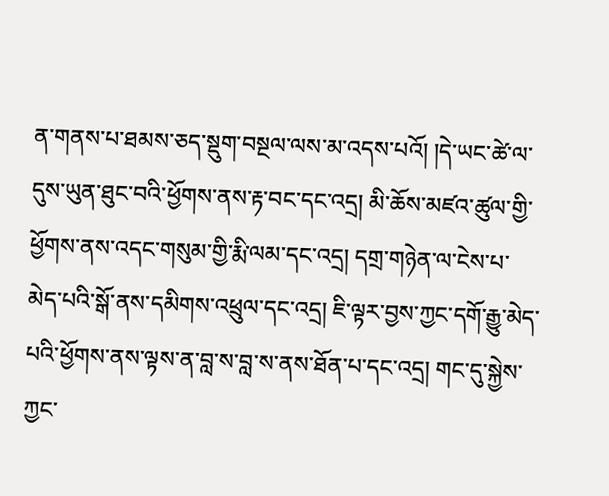ན་གནས་པ་ཐམས་ཅད་སྡུག་བསྔལ་ལས་མ་འདས་པའོ། །དེ་ཡང་ཚེ་ལ་དུས་ཡུན་ཐུང་བའི་ཕྱོགས་ནས་རྟ་བང་དང་འདྲ། མི་ཆོས་མཛའ་ཚུལ་གྱི་ཕྱོགས་ནས་འདང་གསུམ་གྱི་རྨི་ལམ་དང་འདྲ། དགྲ་གཉེན་ལ་ངེས་པ་མེད་པའི་སྒོ་ནས་དམིགས་འཕྲུལ་དང་འདྲ། ཇི་ལྟར་བྱས་ཀྱང་དགོ་རྒྱུ་མེད་པའི་ཕྱོགས་ནས་ལྟས་ན་བླ་ས་བླ་ས་ནས་ཐོན་པ་དང་འདྲ། གང་དུ་སྐྱེས་ཀྱང་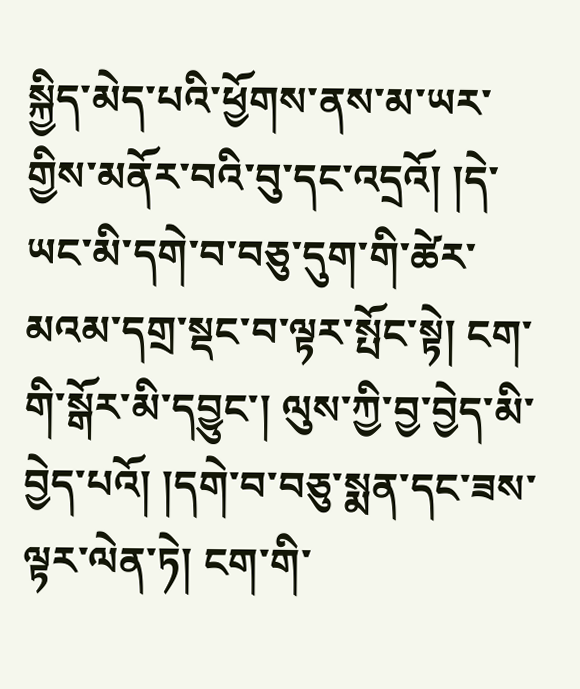སྐྱིད་མེད་པའི་ཕྱོགས་ནས་མ་ཡར་གྱིས་མནོར་བའི་བུ་དང་འདྲའོ། །དེ་ཡང་མི་དགེ་བ་བཅུ་དུག་གི་ཚེར་མའམ་དགྲ་སྡང་བ་ལྟར་སྤོང་སྟེ། ངག་གི་སྒོར་མི་དབྱུང་། ལུས་ཀྱི་བྱ་བྱེད་མི་བྱེད་པའོ། །དགེ་བ་བཅུ་སྨན་དང་ཟས་ལྟར་ལེན་ཏེ། ངག་གི་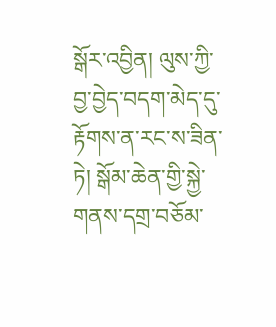སྒོར་འབྱིན། ལུས་ཀྱི་བྱ་བྱེད་བདག་མེད་དུ་རྟོགས་ན་རང་ས་ཟིན་ཏེ། སྒོམ་ཆེན་གྱི་སྐྱེ་གནས་དགྲ་བཅོམ་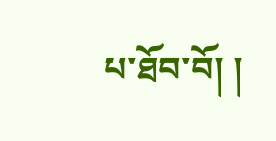པ་ཐོབ་བོ། །